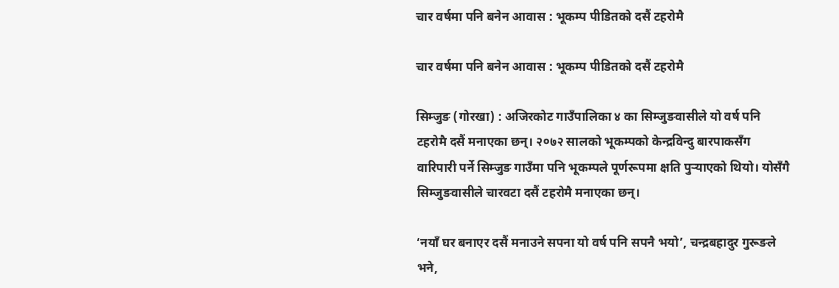चार वर्षमा पनि बनेन आवास : भूकम्प पीडितको दसैं टहरोमै

चार वर्षमा पनि बनेन आवास : भूकम्प पीडितको दसैं टहरोमै

सिम्जुङ (गोरखा) : अजिरकोट गाउँपालिका ४ का सिम्जुङवासीले यो वर्ष पनि टहरोमै दसैं मनाएका छन्। २०७२ सालको भूकम्पको केन्द्रविन्दु बारपाकसँग वारिपारी पर्ने सिम्जुङ गाउँमा पनि भूकम्पले पूर्णरूपमा क्षति पुर्‍याएको थियो। योसँगै सिम्जुङवासीले चारवटा दसैं टहरोमै मनाएका छन्।

‘नयाँ घर बनाएर दसैं मनाउने सपना यो वर्ष पनि सपनै भयो’, चन्द्रबहादुर गुरूङले भने,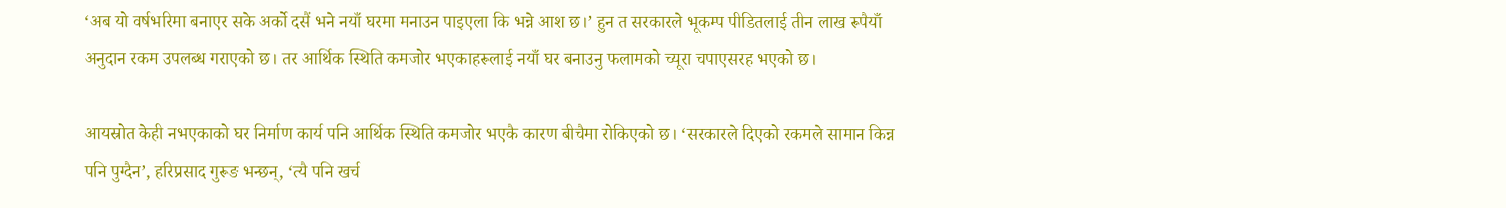‘अब यो वर्षभरिमा बनाएर सके अर्को दसैं भने नयाँ घरमा मनाउन पाइएला कि भन्ने आश छ।’ हुन त सरकारले भूकम्प पीडितलाई तीन लाख रूपैयाँ अनुदान रकम उपलब्ध गराएको छ। तर आर्थिक स्थिति कमजोर भएकाहरूलाई नयाँ घर बनाउनु फलामको च्यूरा चपाएसरह भएको छ।

आयस्रोत केही नभएकाको घर निर्माण कार्य पनि आर्थिक स्थिति कमजोर भएकै कारण बीचैमा रोकिएको छ। ‘सरकारले दिएको रकमले सामान किन्न पनि पुग्दैन’, हरिप्रसाद गुरूङ भन्छन्, ‘त्यै पनि खर्च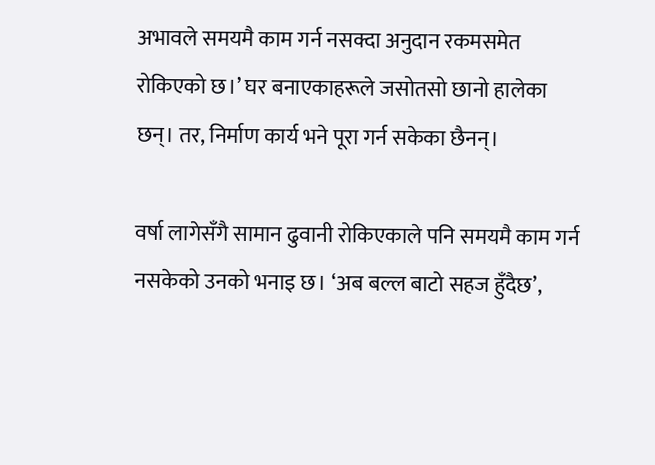अभावले समयमै काम गर्न नसक्दा अनुदान रकमसमेत रोकिएको छ।’ घर बनाएकाहरूले जसोतसो छानो हालेका छन्। तर, निर्माण कार्य भने पूरा गर्न सकेका छैनन्।

वर्षा लागेसँगै सामान ढुवानी रोकिएकाले पनि समयमै काम गर्न नसकेको उनको भनाइ छ। ‘अब बल्ल बाटो सहज हुँदैछ’,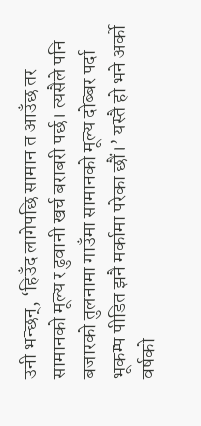उनी भन्छन्, ‘हिउँद लागेपछि सामान त आउँछ तर सामानको मूल्य र ढुवानी खर्च बराबरी पर्छ। त्यसैले पनि बजारको तुलनामा गाउँमा सामानको मूल्य दोब्बर पर्दा भूकम्प पीडित झनै मर्कामा परेका छौं।’ यस्तै हो भने अर्को वर्षको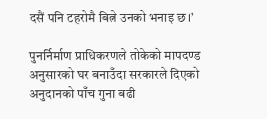दसैं पनि टहरोमै बित्ने उनको भनाइ छ।’

पुनर्निर्माण प्राधिकरणले तोकेको मापदण्ड अनुसारको घर बनाउँदा सरकारले दिएको अनुदानको पाँच गुना बढी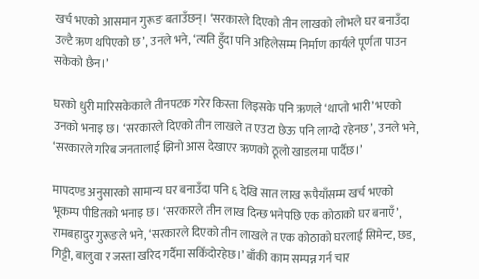खर्च भएको आसमान गुरूङ बताउँछन्। ‘सरकारले दिएको तीन लाखको लोभले घर बनाउँदा उल्टै ऋण थपिएको छ’, उनले भने, ‘त्यति हुँदा पनि अहिलेसम्म निर्माण कार्यले पूर्णता पाउन सकेको छैन।’

घरको धुरी मारिसकेकाले तीनपटक गरेर किस्ता लिइसके पनि ऋणले ‘थाप्तो भारी’ भएको उनको भनाइ छ। ‘सरकारले दिएको तीन लाखले त एउटा छेऊ पनि लाग्दो रहेनछ’, उनले भने, ‘सरकारले गरिब जनतालाई झिनो आस देखाएर ऋणको ठूलो खाडलमा पार्दैछ।’

मापदण्ड अनुसारको सामान्य घर बनाउँदा पनि ६ देखि सात लाख रूपैयाँसम्म खर्च भएको भूकम्प पीडितको भनाइ छ। ‘सरकारले तीन लाख दिन्छ भनेपछि एक कोठाको घर बनाएँ’, रामबहादुर गुरूङले भने, ‘सरकारले दिएको तीन लाखले त एक कोठाको घरलाई सिमेन्ट, छड, गिट्टी, बालुवा र जस्ता खरिद गर्दैमा सकिँदोरहेछ।’ बाँकी काम सम्पन्न गर्न चार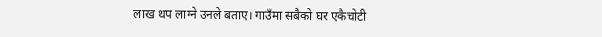लाख थप लाग्ने उनले बताए। गाउँमा सबैको घर एकैचोटी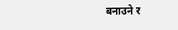बनाउने र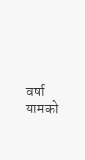वर्षा यामको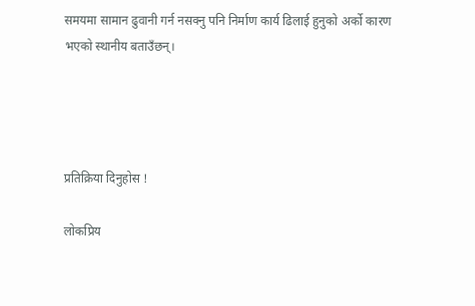समयमा सामान ढुवानी गर्न नसक्नु पनि निर्माण कार्य ढिलाई हुनुको अर्को कारण भएको स्थानीय बताउँछन्।




प्रतिक्रिया दिनुहोस !

लोकप्रिय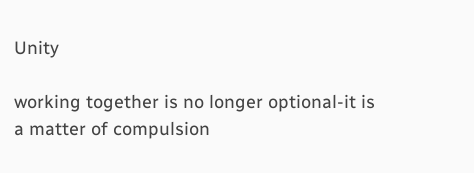Unity

working together is no longer optional-it is a matter of compulsion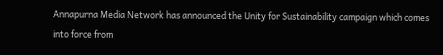Annapurna Media Network has announced the Unity for Sustainability campaign which comes into force from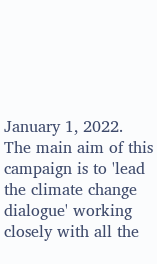January 1, 2022. The main aim of this campaign is to 'lead the climate change dialogue' working closely with all the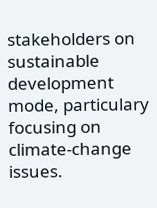stakeholders on sustainable development mode, particulary focusing on climate-change issues.